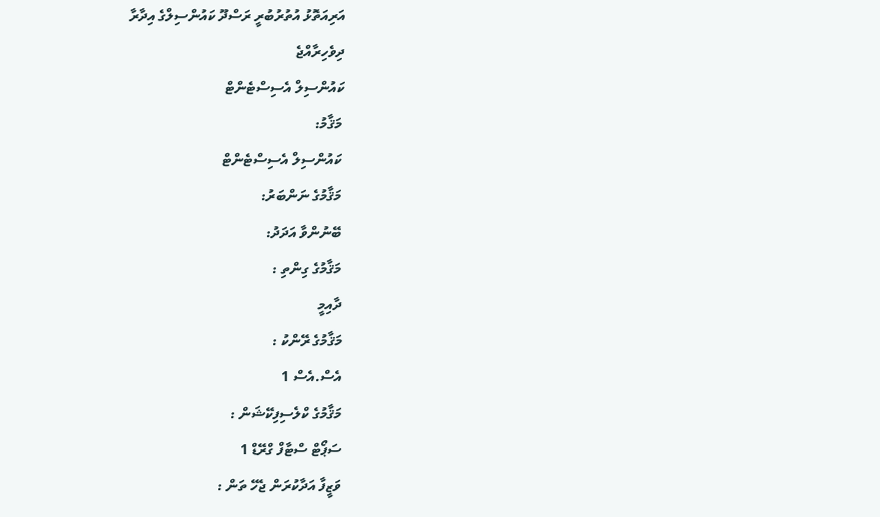އަރިއަތޮޅު އުތުރުބުރީ ރަސްދޫ ކައުންސިލްގެ އިދާރާ
ދިވެހިރާއްޖެ
ކައުންސިލް އެސިސްޓެންޓް
 މަޤާމު:
 ކައުންސިލް އެސިސްޓެންޓް
 މަޤާމުގެ ނަންބަރު:
 ބޭނުންވާ އަދަދު:
 މަޤާމުގެ ގިންތި :
 ދާއިމީ
 މަޤާމުގެ ރޭންކު :
 އެސް.އެސް 1
 މަޤާމުގެ ކްލެސިފިކޭޝަން :
 ސަޕޯޓް ސްޓާފް ގްރޭޑް 1
 ވަޒީފާ އަދާކުރަން ޖެހޭ ތަން :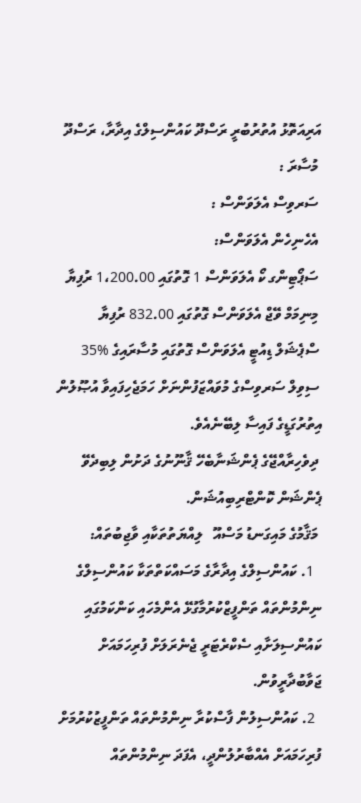އަރިއަތޮޅު އުތުރުބުރީ ރަސްދޫ ކައުންސިލްގެ އިދާރާ، ރަސްދޫ
 މުސާރަ :
 ސަރވިސް އެލަވަންސް :
 އެހެނިހެން އެލަވަންސް:
 ސަޕޯޓިންގ ކޯ އެލަވަންސް 1 ގޮތުގައި 1،200.00 ރުފިޔާ
 މިނިމަމް ވޭޖް އެލަވަންސް ގޮތުގައި 832.00 ރުފިޔާ
 ސްޕެޝަލް ޑިއުޓީ އެލަވަންސް ގޮތުގައި މުސާރައިގެ %35
 ސިވިލް ސަރވިސްގެ މުވައްޒަފުންނަށް ހަމަޖެހިފައިވާ އުޞޫލުން އިތުރުގަޑީގެ ފައިސާ ލިބޭނެއެވެ.
 ދިވެހިރާއްޖޭގެ ޕެންޝަނާބެހޭ ޤާނޫނުގެ ދަށުން ލިބިދެވޭ ޕެންޝަން ކޮންޓްރިބިއުޝަން.
 މަޤާމުގެ މައިގަނޑު މަސްއޫ   ލިއްޔަތުތަކާއި ވާޖިބުތައް:
  1. ކައުންސިލްގެ އިދާރާގެ މަސައްކަތްތަކާ ކައުންސިލްގެ ނިންމުންތައް ތަންފީޒްކުރުމާގުޅޭ އެންމެހައި ކަންކަމުގައި ކައުންސިލަށާއި ސެކްރެޓަރީ ޖެނެރަލަށް ފުރިހަމައަށް ޖަވާބުދާރީވުން.
  2. ކައުންސިލުން ފާސްކުރާ ނިންމުންތައް ތަންފީޒުކުރުމަށް ފުރިހަމައަށް އެއްބާރުލުންދީ، އެފަދަ ނިންމުންތައް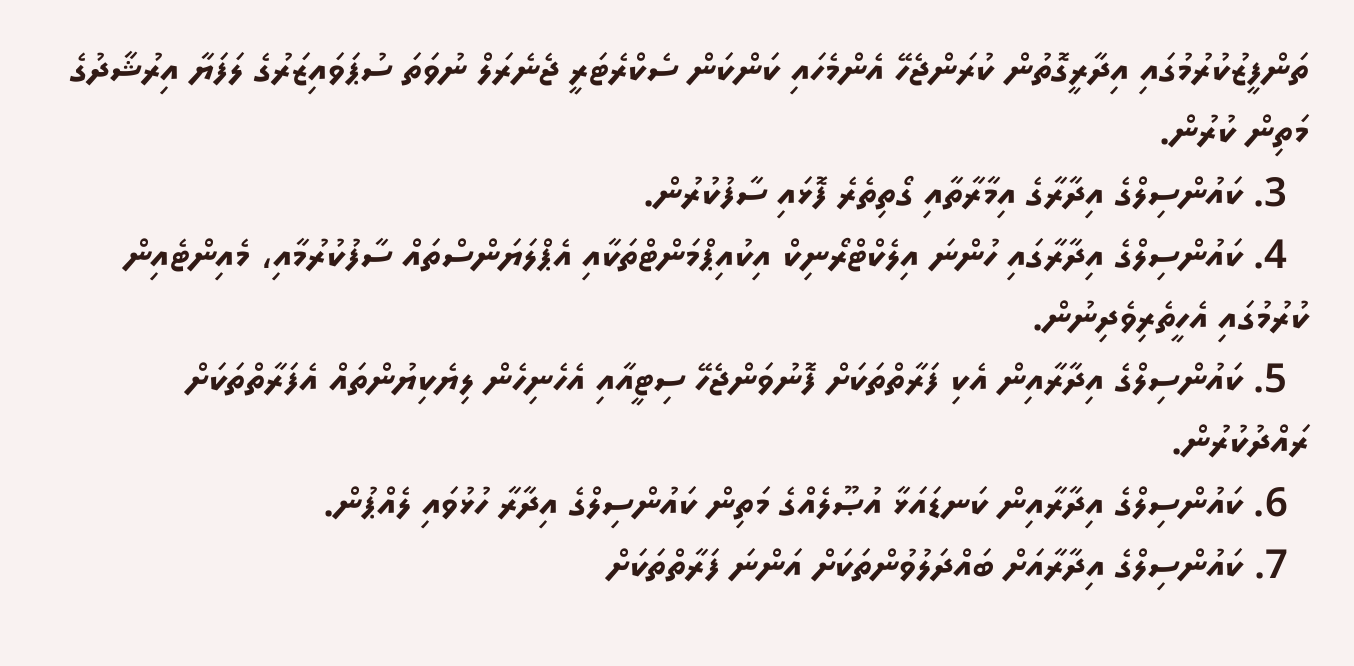ތަންފީޒުކުރުމުގައި އިދާރީގޮތުން ކުރަންޖެހޭ އެންމެހައި ކަންކަން ސެކްރެޓަރީ ޖެނެރަލް ނުވަތަ ސުޕަވައިޒަރުގެ ލަފަޔާ އިރުޝާދުގެ މަތިން ކުރުން.
  3. ކައުންސިލްގެ އިދާރާގެ އިމާރާތާއި ގޯތިތެރެ ފޮޅައި ސާފުކުރުން.
  4. ކައުންސިލްގެ އިދާރާގައި ހުންނަ އިލެކްޓްރޯނިކް އިކުއިޕްމަންޓްތަކާއި އެޕްލަޔަންސްތައް ސާފުކުރުމާއި، މެއިންޓެއިން ކުރުމުގައި އެހީތެރިވެދިނުން.
  5. ކައުންސިލްގެ އިދާރާއިން އެކި ފަރާތްތަކަށް ފޮނުވަންޖެހޭ ސިޓީއާއި އެހެނިހެން ލިޔެކިޔުންތައް އެފަރާތްތަކަށް ރައްދުކުރުން.
  6. ކައުންސިލްގެ އިދާރާއިން ކަނޑައަޅާ އުޞޫލެއްގެ މަތިން ކައުންސިލްގެ އިދާރާ ހުޅުވައި ލެއްޕުން.
  7. ކައުންސިލްގެ އިދާރާއަށް ބައްދަލުވުންތަކަށް އަންނަ ފަރާތްތަކަށް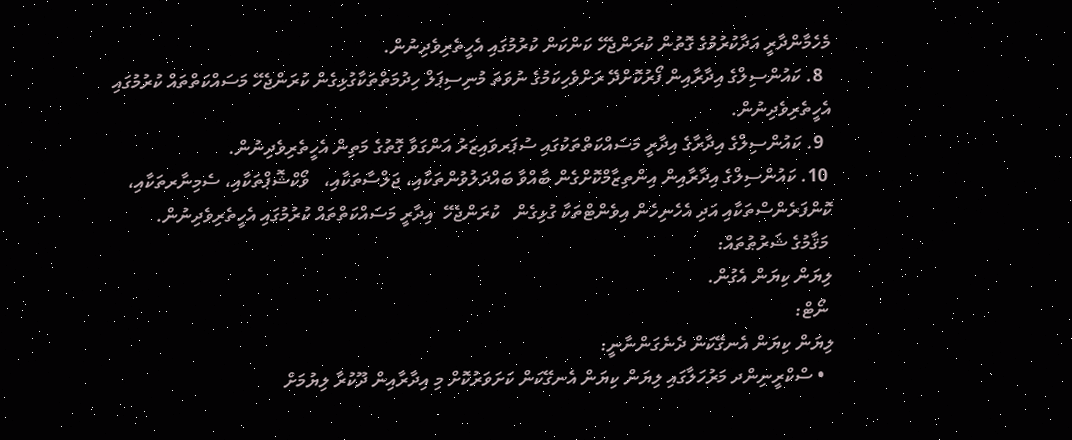މެހެމާންދާރީ އަދާކުރުމުގެ ގޮތުން ކުރަންޖެހޭ ކަންކަން ކުރުމުގައި އެހީތެރިވެދިނުން.
  8. ކައުންސިލްގެ އިދާރާއިން ފޯރުކޮށްދޭ ރަށްވެހިކަމުގެ ނުވަތަ މުނިސިޕަލް ހިދުމަތްތަކާގުޅިގެން ކުރަންޖެހޭ މަސައްކަތްތައް ކުރުމުގައި އެހީތެރިވެދިނުން.
  9. ކައުންސިލްގެ އިދާރާގެ އިދާރީ މަސައްކަތްތަކުގައި ސުޕަރވައިޒަރު އަންގަވާ ގޮތުގެ މަތިން އެހީތެރިވެދިނުން.
 10. ކައުންސިލްގެ އިދާރާއިން އިންތިޒާމްކޮށްގެން ބާއްވާ ބައްދަލުވުންތަކާއި، ޖަލްސާތަކާއި،   ވޯކްޝޮޕްތަކާއި، ސެމިނާރތަކާއި، ކޮންފަރެންސްތަކާއި އަދި އެހެނިހެން އިވެންޓްތަކާ ގުޅިގެން   ކުރަންޖެހޭ  އިދާރީ މަސައްކަތްތައް ކުރުމުގައި އެހީތެރިވެދިނުން.
 މަޤާމުގެ ޝަރުޠުތައް:
ލިޔަން ކިޔަން އެގުން.
 ނޯޓް:
ލިޔަން ކިޔަން އެނގޭކަން ދެނެގަންނާނީ:
  • ސްކްރީނިންދ މަރުހަލާގައި ލިޔަން ކިޔަން އެނގޭކަން ކަށަވަރުކޮށް މި އިދާރާއިން ދޫކުރާ ލިޔުމަށް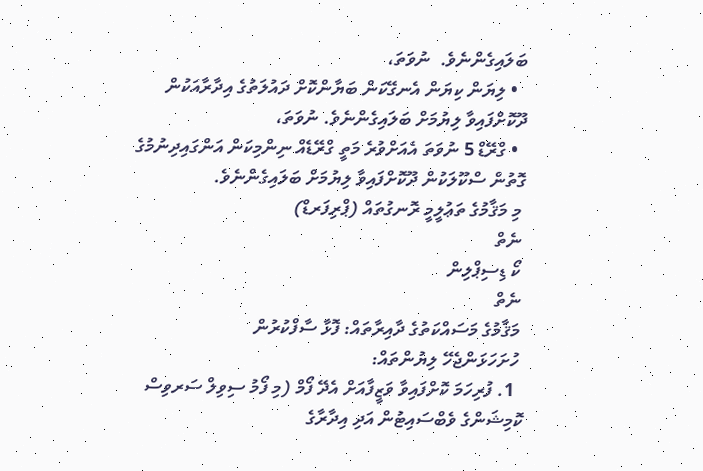ބަލައިގެންނެވެ.  ނުވަތަ،
  • ލިޔަން ކިޔަން އެނގޭކަން ބަޔާންކޮށް ދައުލަތުގެ އިދާރާއަކުން ދޫކޮށްފައިވާ ލިޔުމަށް ބަލައިގެންނެވެ. ނުވަތަ،
  • ގްރޭޑް 5 ނުވަތަ އެއަށްވުރެ މަތީ ގްރޭޑެއް ނިންމިކަން އަންގައިދިނުމުގެ ގޮތުން ސްކޫލަކުން ދޫކޮށްފައިވާ ލިޔުމަށް ބަލައިގެންނެވެ.
 މި މަޤާމުގެ ތަޢުލީމީ ރޮނގުތައް (ޕްރިފަރޑް)
 ނެތް
 ކޯ ޑިސިޕްލިން
 ނެތް
 މަޤާމުގެ މަސައްކަތުގެ ދާއިރާތައް: ފޮޅާ ސާފްކުރުން
 ހުށަހަޅަންޖެހޭ ލިޔުންތައް:
  1. ފުރިހަމަ ކޮށްފައިވާ ވަޒީފާއަށް އެދޭ ފޯމް (މި ފޯމު ސިވިލް ސަރވިސް ކޮމިޝަންގެ ވެބްސައިޓުން އަދި އިދާރާގެ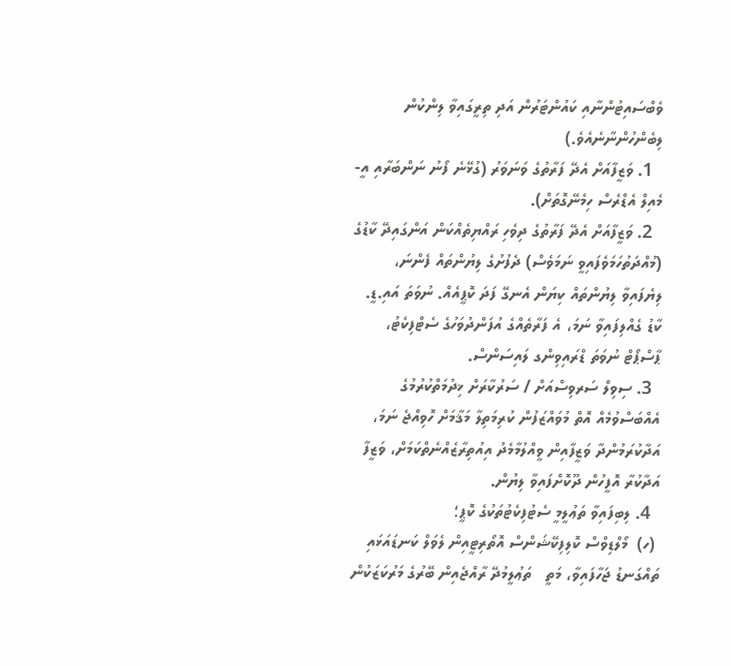ވެބްސައިޓުންނާއި ކައުންޓަރުން އަދި ތިރީގައިވާ ލިންކުން ލިބެންހުންނާނެއެވެ.)
  1. ވަޒީފާއަށް އެދޭ ފަރާތުގެ ވަނަވަރު (ގުޅޭނެ ފޯނު ނަންބަރާއި އީ-މެއިލް އެޑްރެސް ހިމެނޭގޮތަށް).
  2. ވަޒީފާއަށް އެދޭ ފަރާތުގެ ދިވެހި ރައްޔިތެއްކަން އަންގައިދޭ ކާޑުގެ (މުއްދަތުހަމަވެފައިވީ ނަމަވެސް) ދެފުށުގެ ލިޔުންތައް ފެންނަ، ލިޔެފައިވާ ލިޔުންތައް ކިޔަން އެނގޭ ފަދަ ކޮޕީއެއް. ނުވަތަ އައި.ޑީ. ކާޑު ގެއްލިފައިވާ ނަމަ، އެ ފަރާތެއްގެ އުފަންދުވަހުގެ ސެޓްފިކެޓު، ޕާސްޕޯޓް ނުވަތަ ޑްރައިވިންގ ލައިސަންސް.
  3. ސިވިލް ސަރވިސްއަށް / ސަރުކާރަށް ޚިދުމަތްކުރުމުގެ އެއްބަސްވުމެއް އޮތް މުވައްޒަފުން ކުރިމަތިލާ މަޤާމަށް ހޮވިއްޖެ ނަމަ، އަދާކުރަމުންދާ ވަޒީފާއިން ވީއްލުމާމެދު އިއުތިރާޒެއްނެތްކަމަށް، ވަޒީފާ އަދާކުރާ އޮފީހުން ދޫކޮށްފައިވާ ލިޔުން.
  4. ލިބިފައިވާ ތަޢުލީމީ ސެޓުފިކެޓުތަކުގެ ކޮޕީ؛
 (ހ)  މޯލްޑިވްސް ކޮލިފިކޭޝަންސް އޮތޯރިޓީއިން ލެވަލް ކަނޑައަޅައި ތައްގަނޑު ޖަހާފައިވާ، މަތީ   ތަޢުލީމުދޭ ރާއްޖެއިން ބޭރުގެ މަރުކަޒަކުން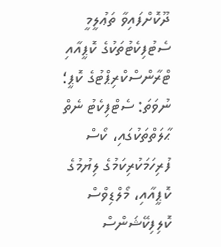ދޫކޮށްފައިވާ ތަޢުލީމީ ސެޓުފިކެޓުތަކުގެ ކޮޕީއާއި   ޓްރާންސްކްރިޕްޓުގެ ކޮޕީ؛ ނުވަތަ: ސެޓްފިކެޓު ނެތް ޙާލަތްތަކުގައި، ކޯސް ފުރިހަމަކުރިކަމުގެ ލިޔުމުގެ   ކޮޕީއާއި، މޯލްޑިވްސް ކޮލިފިކޭޝަންސް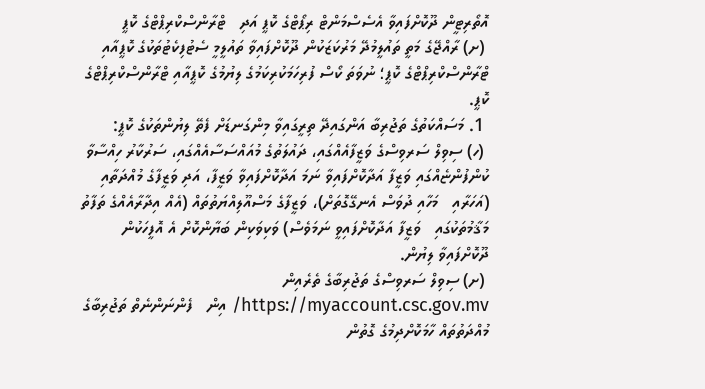އޮތޯރިޓީން ދޫކޮށްފައިވާ އެސެސްމަންޓް ރިޕޯޓްގެ ކޮޕީ އަދި   ޓްރާންސްކްރިޕްޓްގެ ކޮޕީ
 (ށ) ރާއްޖޭގެ މަތީ ތައުލީމުދޭ މަރުކަޒަކުން ދޫކޮށްފައިވާ ތައުލީމީ ސެޓުފިކެޓުތަކުގެ ކޮޕީއާއި   ޓްރާންސްކްރިޕްޓްގެ ކޮޕީ؛ ނުވަތަ ކޯސް ފުރިހަމަކުރިކަމުގެ ލިޔުމުގެ ކޮޕީއާއި ޓްރާންސްކްރިޕްޓްގެ ކޮޕީ.
 1. މަސައްކަތުގެ ތަޖުރިބާ އަންގައިދޭ ތިރީގައިވާ މިންގަނޑަށް ފެތޭ ލިޔުންތަކުގެ ކޮޕީ:
 (ހ) ސިވިލް ސަރވިސްގެ ވަޒީފާއެއްގައި، ދައުލަތުގެ މުއައްސަސާއެއްގައި، ސަރުކާރު ހިއްސާވާ   ކުންފުންޏެއްގައި ވަޒީފާ އަދާކޮށްފައިވާ ނަމަ އަދާކޮށްފައިވާ ވަޒީފާ، އަދި ވަޒީފާގެ މުއްދަތާއި (އަހަރާއި   މަހާއި ދުވަސް އެނގޭގޮތަށް)، ވަޒީފާގެ މަސްއޫލިއްޔަތުތައް (އެއް އިދާރާއެއްގެ ތަފާތު މަޤާމުތަކުގައި   ވަޒީފާ އަދާކޮށްފައިވީ ނަމަވެސް) ވަކިވަކިން ބަޔާންކޮށް އެ އޮފީހަކުން ދޫކޮށްފައިވާ ލިޔުން.
 (ށ) ސިވިލް ސަރވިސްގެ ތަޖުރިބާގެ ތެރެއިން https://myaccount.csc.gov.mv/ އިން   ފެންނަންނެތް ތަޖުރިބާގެ މުއްދަތުތައް ހާމަކޮށްދިމުގެ ގޮތުން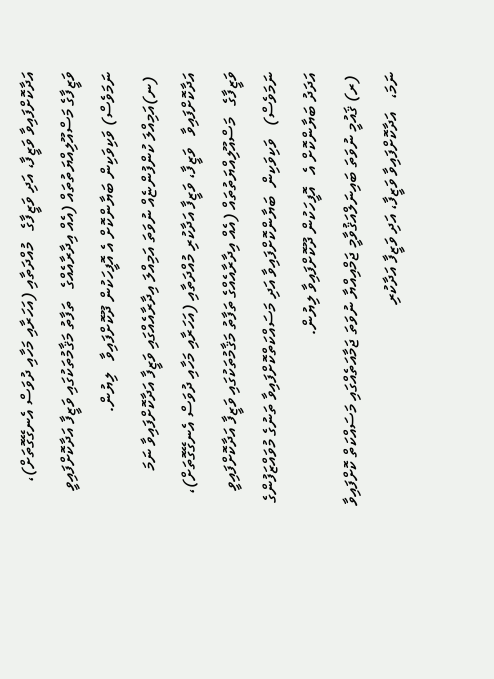އަދާކޮށްފައިވާ ވަޒީފާ، އަދި ވަޒީފާގެ   މުއްދަތާއި (އަހަރާއި މަހާއި ދުވަސް އެނގޭގޮތަށް)، ވަޒީފާގެ މަސްއޫލިއްޔަތުތައް (އެއް އިދާރާއެއްގެ   ތަފާތު މަޤާމުތަކުގައި ވަޒީފާ އަދާކޮށްފައިވީ ނަމަވެސް) ވަކިވަކިން ބަޔާންކޮށް އެ އޮފީހަކުން ދޫކޮށްފައިވާ   ލިޔުން.
 (ނ)އަމިއްލަ ކުންފުންޏެއް ނުވަތަ އަމިއްލަ އިދާރާއެއްގައި ވަޒީފާ އަދާކޮށްފައިވާ ނަމަ އަދާކޮށްފައިވާ   ވަޒީފާ، ވަޒީފާ އަދާކުރި މުއްދަތާއި (އަހަރާއި މަހާއި ދުވަސް އެނގޭގޮތަށް)، ވަޒީފާގެ   މަސްއޫލިއްޔަތުތައް (އެއް އިދާރާއެއްގެ ތަފާތު މަޤާމުތަކުގައި ވަޒީފާ އަދާކޮށްފައިވީ ނަމަވެސް)   ވަކިވަކިން  ބަޔާންކޮށްފައިވާ އަދި މަސައްކަތްކޮށްފައިވާ ތަނުގެ މުވައްޒަފުންގެ އަދަދު ބަޔާންކޮށް އެ   އޮފީހަކުން ދޫކޮށްފައިވާ ލިޔުން.
 (ރ) ޤައުމީ ނުވަތަ ބައިނަލްއަޤުވާމީ ޖަމްއިއްޔާ ނުވަތަ ޖަމާއަތެއްގައި މަސައްކަތް ކޮށްފައިވާ ނަމަ،   އަދާކޮށްފައިވާ ވަޒީފާ، އަދި ވަޒީފާ އަދާކުރި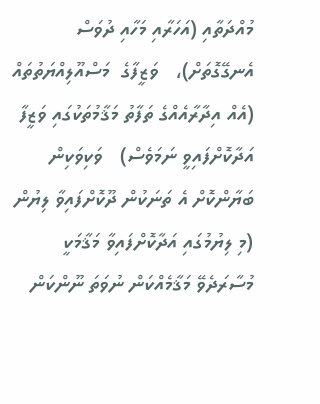މުއްދަތާއި (އަހަރާއި މަހާއި ދުވަސް އެނގޭގޮތަށް)،   ވަޒީފާގެ  މަސްއޫލިއްޔަތުތައް (އެއް އިދާރާއެއްގެ ތަފާތު މަޤާމުތަކުގައި ވަޒީފާ އަދާކޮށްފައިވީ ނަމަވެސް)   ވަކިވަކިން ބަޔާންކޮށް އެ ތަނަކުން ދޫކޮށްފައިވާ ލިޔުން (މި ލިޔުމުގައި އަދާކޮށްފައިވާ މަޤާމަކީ   މުސާރަދެވޭ މަޤާމެއްކަން ނުވަތަ ނޫންކަން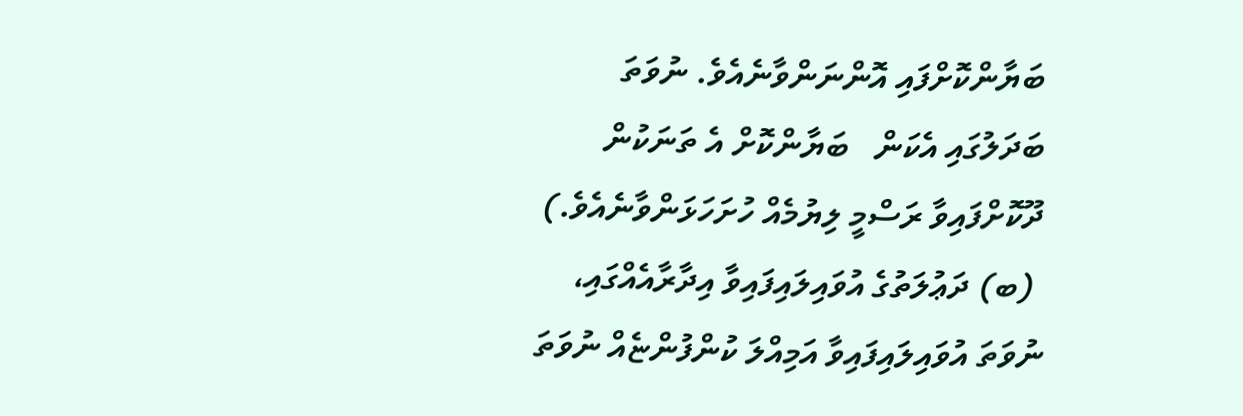ބަޔާންކޮށްފައި އޮންނަންވާނެއެވެ. ނުވަތަ ބަދަލުގައި އެކަން   ބަޔާންކޮށް އެ ތަނަކުން ދޫކޮށްފައިވާ ރަސްމީ ލިޔުމެއް ހުށަހަޅަންވާނެއެވެ.)
 (ބ) ދަޢުލަތުގެ އުވައިލައިފައިވާ އިދާރާއެއްގައި، ނުވަތަ އުވައިލައިފައިވާ އަމިއްލަ ކުންފުންޏެއް ނުވަތަ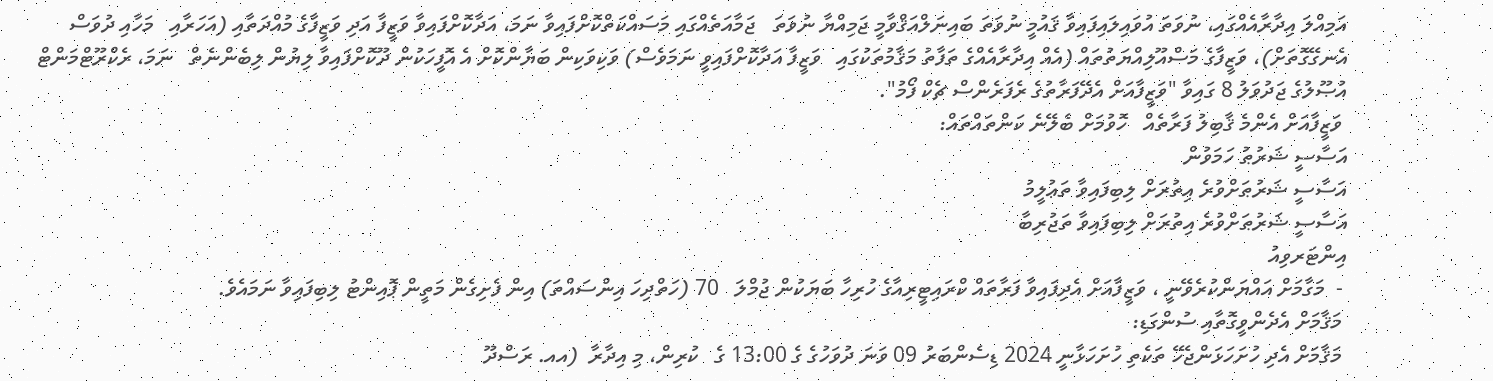އަމިއްލަ އިދާރާއެއްގައި، ނުވަތަ އުވައިލައިފައިވާ ޤައުމީ ނުވަތަ ބައިނަލްއަޤްވާމީ ޖަމިއްޔާ ނުވަތަ   ޖަމާއަތެއްގައި މަސައްކަތްކޮށްފައިވާ ނަމަ، އަދާކޮށްފައިވާ ވަޒީފާ އަދި ވަޒީފާގެ މުއްދަތާއި (އަހަރާއި   މަހާއި ދުވަސް އެނގޭގޮތަށް)، ވަޒީފާގެ މަސްއޫލިއްޔަތުތައް (އެއް އިދާރާއެއްގެ ތަފާތު މަޤާމުތަކުގައި   ވަޒީފާ އަދާކޮށްފައިވީ ނަމަވެސް) ވަކިވަކިން ބަޔާންކޮށް އެ އޮފީހަކުން ދޫކޮށްފައިވާ ލިޔުން ލިބެންނެތް   ނަމަ، ރެކްރޫޓްމަންޓް އުޞޫލުގެ ޖަދުވަލު 8 ގައިވާ "ވަޒީފާއަށް އެދޭފަރާތުގެ ރެފަރެންސް ޗެކް ފޯމު".
 ވަޒީފާއަށް އެންމެ ޤާބިލު ފަރާތެއް   ހޮވުމަށް ބެލޭނެ ކަންތައްތައް:
އަސާސީ ޝަރުޠު ހަމަވުން
އަސާސީ ޝަރުޠަށްވުރެ އިތުރަށް ލިބިފައިވާ ތަޢުލީމު
އަސާސީ ޝަރުޠަށްވުރެ އިތުރަށް ލިބިފައިވާ ތަޖުރިބާ
އިންޓަރވިއު
 -  މަގާމަށް އައްޔަންކުރެވޭނީ ، ވަޒީފާއަށް އެދިފައިވާ ފަރާތައް ކްރައިޓީރިއާގެ ހުރިހާ ބަޔަކުން ޖުމްލަ   70 (ހަތްދިހަ އިންސައްތަ) އިން ފެށިގެން މަތީން ޕޮއިންޓު ލިބިފައިވާ ނަމައެވެ.
 މަޤާމަށް އެދެންވީގޮތާއި ސުންގަޑި:
 މަޤާމަށް އެދި ހުށަހަޅަންޖެހޭ ތަކެތި ހުށަހަޅާނީ 2024 ޑިސެންބަރު 09 ވަނަ ދުވަހުގެ ގެ 13:00 ގެ   ކުރިން، މި އިދާރާ  (އއ. ރަސްދޫ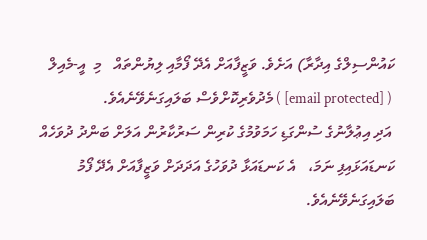ކައުންސިލްގެ އިދާރާ) އަށެވެ. ވަޒީފާއަށް އެދޭ ފޯމާއި ލިޔުންތައް   މި  އީ-މެއިލް
 ( [email protected] ) މެދުވެރިކޮށްވެސް ބަލައިގަނެވޭނެއެވެ.
 އަދި އިޢުލާނުގެ ސުންގަޑި ހަމަވުމުގެ ކުރިން ސަރުކާރުން އަލަށް ބަންދު ދުވަހެއް ކަނޑައަޅައިފި ނަމަ،   އެ ކަނޑައަޅާ ދުވަހުގެ އަދަދަށް ވަޒީފާއަށް އެދޭ ފޯމު ބަލައިގަނެވޭނެއެވެ.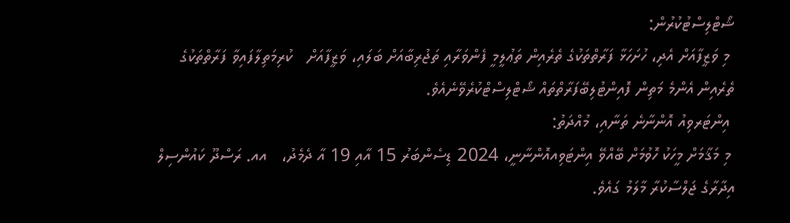ޝޯޓްލިސްޓުކުރުން:
 މި ވަޒީފާއަށް އެދި، ހުށަހަޅާ ފަރާތްތަކުގެ ތެރެއިން ތަޢުލީމީ ފެންވަރާއި ތަޖުރިބާއަށް ބަލައި، ވަޒީފާއަށް   ކުރިމަތިލާފައިވާ ފަރާތްތަކުގެ ތެރެއިން އެންމެ މަތިން ފޮއިންޓުލިބޭފަރާތްތައް ޝޯޓްލިސްޓްކުރެވޭނެއެވެ.
 އިންޓަރވިއު އޮންނާނެ ތަނާއި، މުއްދަތު:
 މި މަޤާމަށް މީހަކު ހޮވުމަށް ބޭއްވޭ އިންޓަވިއއޮންނާނީ، 2024 ޑިސެންބަރު 15 އާއި 19 އާ ދެމެދު،   އއ. ރަސްދޫ ކައުންސިލް އިދާރާގެ ޖަލްސާކުރާ މާލަމު ގައެވެ.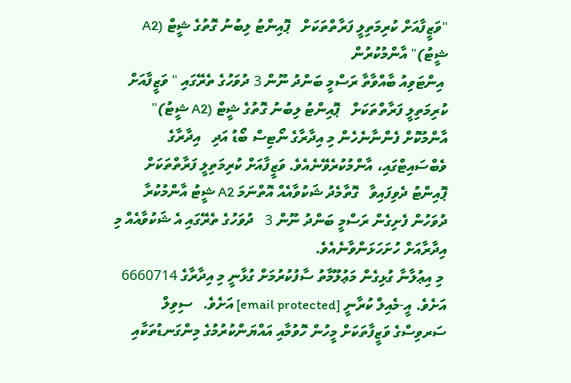"ވަޒީފާއަށް ކުރިމަތިލީ ފަރާތްތަކަށް   ޕޮއިންޓު ލިބުނު ގޮތުގެ ޝީޓް (A2   ޝީޓު)" އާންމުކުރުން
 އިންޓަވިއު ބާއްވާތާ ރަސްމީ ބަންދު ނޫން 3 ދުވަހުގެ ތެރޭގައި " ވަޒީފާއަށް ކުރިމަތިލީ ފަރާތްތަކަށް   ޕޮއިންޓު ލިބުނު ގޮތުގެ ޝީޓް (A2 ޝީޓު)" އާންމުކޮށް ފެންނާނެހެން މި އިދާރާގެ ނޯޓިސް ބޯޑު އަދި   އިދާރާގެ ވެބްސައިޓްގައި، އާންމުކުރެވޭނެއެވެ. ވަޒީފާއަށް ކުރިމަތިލީ ފަރާތްތަކަށް ޕޮއިންޓު ދެވިފައިވާ   ގޮތާމެދު ޝަކުވާއެއް އޮތްނަމަ A2 ޝީޓު އާންމުކުރާ ދުވަހުން ފެށިގެން ރަސްމީ ބަންދު ނޫން 3   ދުވަހުގެ ތެރޭގައި އެ ޝަކުވާއެއް މި އިދާރާއަށް ހުށަހަޅަންވާނެއެވެ.
 މި އިޢުލާނާ ގުޅިގެން މަޢުލޫމާތު ސާފުކުރުމަށް ގުޅާނީ މި އިދާރާގެ 6660714 އަށެވެ. އީ-މެއިލް ކުރާނީ [email protected] އަށެވެ.   ސިވިލް ސަރވިސްގެ ވަޒީފާތަކަށް މީހުން ހޮވުމާއި އައްޔަންކުރުމުގެ މިންގަނޑުތަކާއި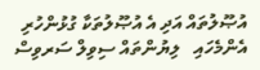އުޞޫލުތައް އަދި އެ އުޞޫލުތަކާ ގުޅުންހުރި އެންމެހައި   ލިޔުންތައް ސިވިލް ސަރވިސް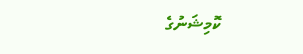ކޮމިޝަނުގެ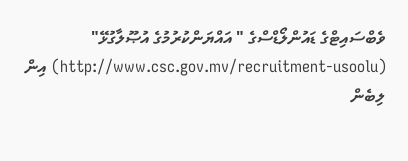ވެބްސައިޓްގެ ޑައުންލޯޑްސްގެ " އައްޔަންކުރުމުގެ އުޞޫލާގުޅޭ"   (http://www.csc.gov.mv/recruitment-usoolu) އިން ލިބެން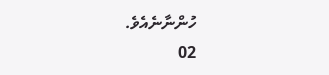ހުންނާނެއެވެ.
02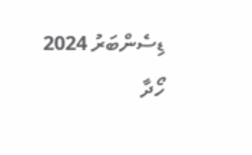ޑިސެންބަރު 2024
ހޯދާ